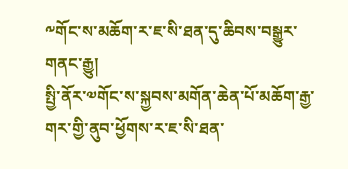༸གོང་ས་མཆོག་ར་ཇ་སི་ཐན་དུ་ཆིབས་བསྒྱུར་གནང་རྒྱུ།
སྤྱི་ནོར་༧གོང་ས་སྐྱབས་མགོན་ཆེན་པོ་མཆོག་རྒྱ་གར་གྱི་ནུབ་ཕྱོགས་ར་ཇ་སི་ཐན་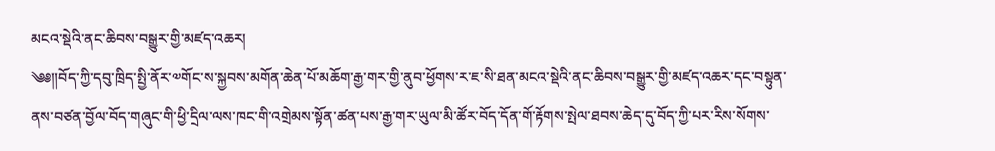མངའ་སྡེའི་ནང་ཆིབས་བསྒྱུར་གྱི་མཛད་འཆར།
༄༅༎བོད་ཀྱི་དབུ་ཁྲིད་སྤྱི་ནོར་༧གོང་ས་སྐྱབས་མགོན་ཆེན་པོ་མཆོག་རྒྱ་གར་གྱི་ནུབ་ཕྱོགས་ར་ཇ་སི་ཐན་མངའ་སྡེའི་ནང་ཆིབས་བསྒྱུར་གྱི་མཛད་འཆར་དང་བསྟུན་ནས་བཙན་བྱོལ་བོད་གཞུང་གི་ཕྱི་དྲིལ་ལས་ཁང་གི་འགྲེམས་སྟོན་ཚན་པས་རྒྱ་གར་ཡུལ་མི་ཚོར་བོད་དོན་གོ་རྟོགས་སྤེལ་ཐབས་ཆེད་དུ་བོད་ཀྱི་པར་རིས་སོགས་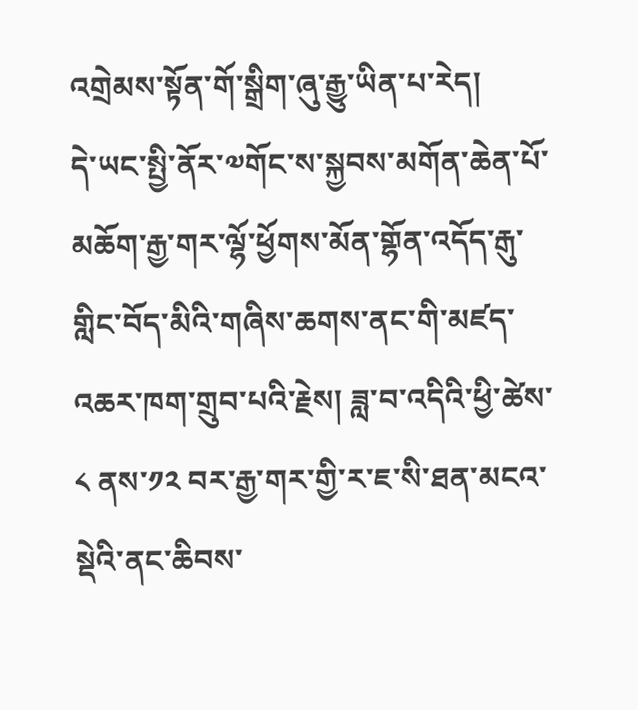འགྲེམས་སྟོན་གོ་སྒྲིག་ཞུ་རྒྱུ་ཡིན་པ་རེད།
དེ་ཡང་སྤྱི་ནོར་༧གོང་ས་སྐྱབས་མགོན་ཆེན་པོ་མཆོག་རྒྱ་གར་ལྷོ་ཕྱོགས་མོན་གྷོན་འདོད་རྒུ་གླིང་བོད་མིའི་གཞིས་ཆགས་ནང་གི་མཛད་འཆར་ཁག་གྲུབ་པའི་རྗེས། ཟླ་བ་འདིའི་ཕྱི་ཚེས་༨ ནས་༡༢ བར་རྒྱ་གར་གྱི་ར་ཇ་སི་ཐན་མངའ་སྡེའི་ནང་ཆིབས་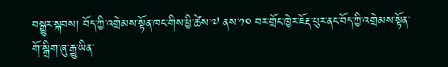བསྒྱུར་སྐབས། བོད་ཀྱི་འགྲེམས་སྟོན་ཁང་གིས་ཕྱི་ཚེས་༧ ནས་༡༠ བར་གྲོང་ཁྱེར་ཇོརྡ་པུར་ནང་བོད་ཀྱི་འགྲེམས་སྟོན་གོ་སྒྲིག་ཞུ་རྒྱུ་ཡིན་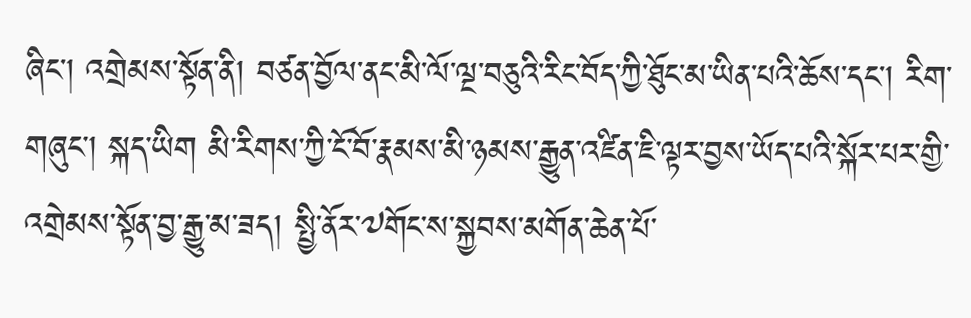ཞིང་། འགྲེམས་སྟོན་ནི། བཙན་བྱོལ་ནང་མི་ལོ་ལྔ་བཅུའི་རིང་བོད་ཀྱི་ཐོུང་མ་ཡིན་པའི་ཆོས་དང་། རིག་གཞུང་། སྐད་ཡིག མི་རིགས་ཀྱི་ངོ་བོ་རྣམས་མི་ཉམས་རྒྱུན་འཛིན་ཇི་ལྟར་བྱས་ཡོད་པའི་སྐོར་པར་གྱི་འགྲེམས་སྟོན་བྱ་རྒྱུ་མ་ཟད། སྤྱི་ནོར་༧གོང་ས་སྐྱབས་མགོན་ཆེན་པོ་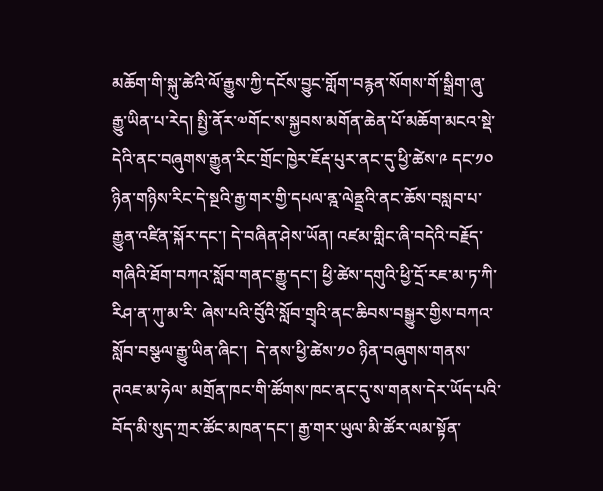མཆོག་གི་སྐུ་ཚེའི་ལོ་རྒྱུས་ཀྱི་དངོས་བྱུང་གློག་བརྙན་སོགས་གོ་སྒྲིག་ཞུ་རྒྱུ་ཡིན་པ་རེད། སྤྱི་ནོར་༧གོང་ས་སྐྱབས་མགོན་ཆེན་པོ་མཆོག་མངའ་སྡེ་དེའི་ནང་བཞུགས་རྒྱུན་རིང་གྲོང་ཁྱེར་ཇོརྡ་པུར་ནང་དུ་ཕྱི་ཚེས་༩ དང་༡༠ ཉིན་གཉིས་རིང་དེ་སྔའི་རྒྱ་གར་གྱི་དཔལ་ནྰ་ལེནྡྲའི་ནང་ཆོས་བསླབ་པ་རྒྱུན་འཛིན་སྐོར་དང་། དེ་བཞིན་ཤེས་ཡོན། འཛམ་གླིང་ཞི་བདེའི་བརྗོད་གཞིའི་ཐོག་བཀའ་སློབ་གནང་རྒྱུ་དང་། ཕྱི་ཚེས་དགུའི་ཕྱི་དྲོ་རཇ་མ་ཏ་ཀི་རིཤ་ན་ཀུ་མ་རི་ ཞེས་པའི་བོུའི་སློབ་གྲྭའི་ནང་ཆིབས་བསྒྱུར་གྱིས་བཀའ་སློབ་བསྩལ་རྒྱུ་ཡིན་ཞིང་།  དེ་ནས་ཕྱི་ཚེས་༡༠ ཉིན་བཞུགས་གནས་ཊའཇ་མ་ཧེལ་ མགྲོན་ཁང་གི་ཚོགས་ཁང་ནང་དུ་ས་གནས་དེར་ཡོད་པའི་བོད་མི་སུད་ཀྲར་ཚོང་མཁན་དང་། རྒྱ་གར་ཡུལ་མི་ཚོར་ལམ་སྟོན་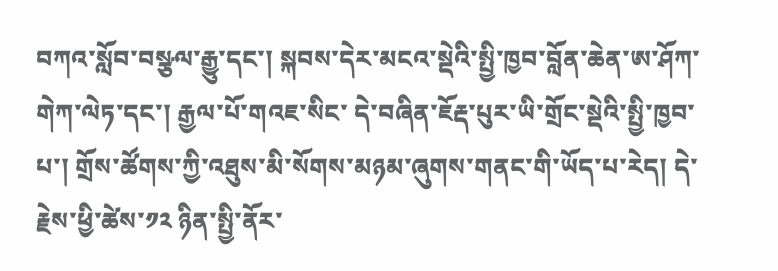བཀའ་སློབ་བསྩལ་རྒྱུ་དང་། སྐབས་དེར་མངའ་སྡེའི་སྤྱི་ཁྱབ་བློན་ཆེན་ཨ་ཤོཀ་གེཀ་ལེཏ་དང་། རྒྱལ་པོ་གའཇ་སིང་ དེ་བཞིན་ཇོརྡ་པུར་ཡི་གྲོང་སྡེའི་སྤྱི་ཁྱབ་པ་། གྲོས་ཚོགས་ཀྱི་འཐུས་མི་སོགས་མཉམ་ཞུགས་གནང་གི་ཡོད་པ་རེད། དེ་རྗེས་ཕྱི་ཚེས་༡༢ ཉིན་སྤྱི་ནོར་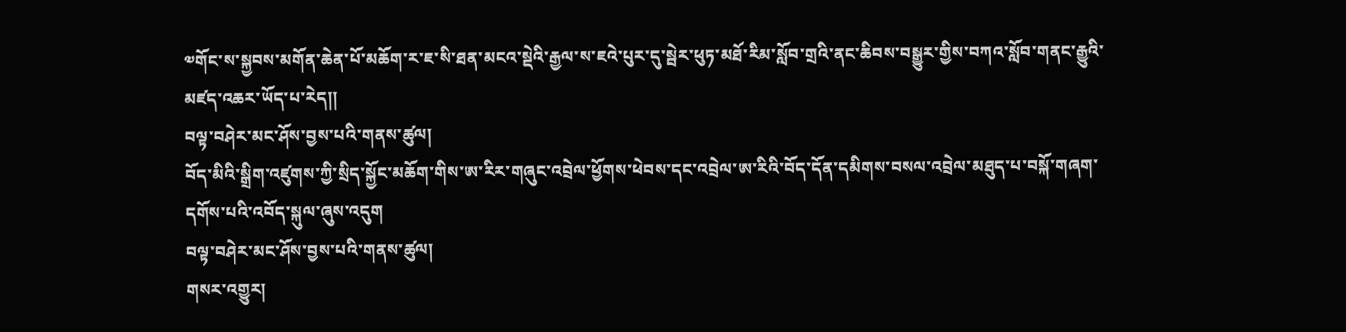༧གོང་ས་སྐྱབས་མགོན་ཆེན་པོ་མཆོག་ར་ཇ་སི་ཐན་མངའ་སྡེའི་རྒྱལ་ས་ཇའེ་པུར་དུ་སྦེར་ཕུཏ་མཐོ་རིམ་སློབ་གྲའི་ནང་ཆིབས་བསྒྱུར་གྱིས་བཀའ་སློབ་གནང་རྒྱུའི་མཛད་འཆར་ཡོད་པ་རེད།།
བལྟ་བཤེར་མང་ཤོས་བྱས་པའི་གནས་ཚུལ།
བོད་མིའི་སྒྲིག་འཛུགས་ཀྱི་སྲིད་སྐྱོང་མཆོག་གིས་ཨ་རིར་གཞུང་འབྲེལ་ཕྱོགས་ཕེབས་དང་འབྲེལ་ཨ་རིའི་བོད་དོན་དམིགས་བསལ་འབྲེལ་མཐུད་པ་བསྐོ་གཞག་དགོས་པའི་འབོད་སྐུལ་ཞུས་འདུག
བལྟ་བཤེར་མང་ཤོས་བྱས་པའི་གནས་ཚུལ།
གསར་འགྱུར།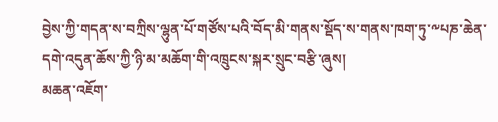བྱེས་ཀྱི་གདན་ས་བཀྲིས་ལྷུན་པོ་གཙོས་པའི་བོད་མི་གནས་སྡོད་ས་གནས་ཁག་ཏུ་༸པཎ་ཆེན་དགེ་འདུན་ཆོས་ཀྱི་ཉི་མ་མཆོག་གི་འཁྲུངས་སྐར་སྲུང་བརྩི་ཞུས།
མཆན་འཇོག་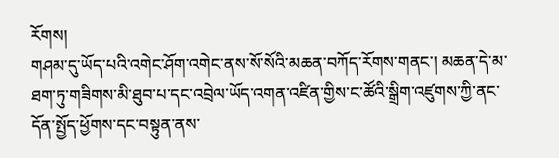རོགས།
གཤམ་དུ་ཡོད་པའི་འགེང་ཤོག་འགེང་ནས་སོ་སོའི་མཆན་བཀོད་རོགས་གནང་། མཆན་དེ་མ་ཐག་ཏུ་གཟིགས་མི་ཐུབ་པ་དང་འབྲེལ་ཡོད་འགན་འཛིན་གྱིས་ང་ཚོའི་སྒྲིག་འཛུགས་ཀྱི་ནང་དོན་སྤྱོད་ཕྱོགས་དང་བསྟུན་ནས་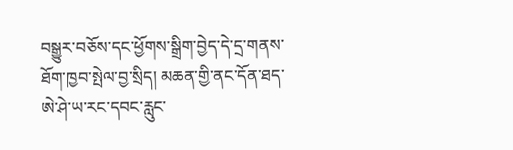བསྒྱུར་བཅོས་དང་ཕྱོགས་སྒྲིག་བྱེད་དེ་དྲ་གནས་ཐོག་ཁྱབ་སྤེལ་བྱ་སྲིད། མཆན་གྱི་ནང་དོན་ཐད་ཨེ་ཤེ་ཡ་རང་དབང་རླུང་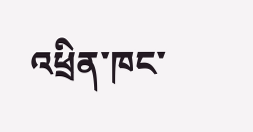འཕྲིན་ཁང་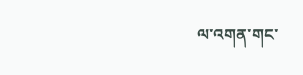ལ་འགན་གང་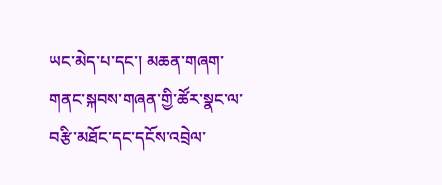ཡང་མེད་པ་དང་། མཆན་གཞག་གནང་སྐབས་གཞན་གྱི་ཚོར་སྣང་ལ་བརྩི་མཐོང་དང་དངོས་འབྲེལ་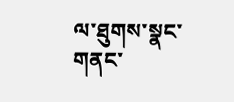ལ་ཐུགས་སྣང་གནང་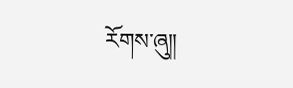རོགས་ཞུ༎